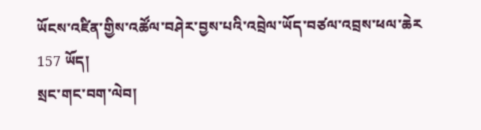ཡོངས་འཛིན་གྱིས་འཚོལ་བཤེར་བྱས་པའི་འབྲེལ་ཡོད་བཙལ་འབྲས་ཕལ་ཆེར 157 ཡོད།
སྲང་གང་བག་ལེབ།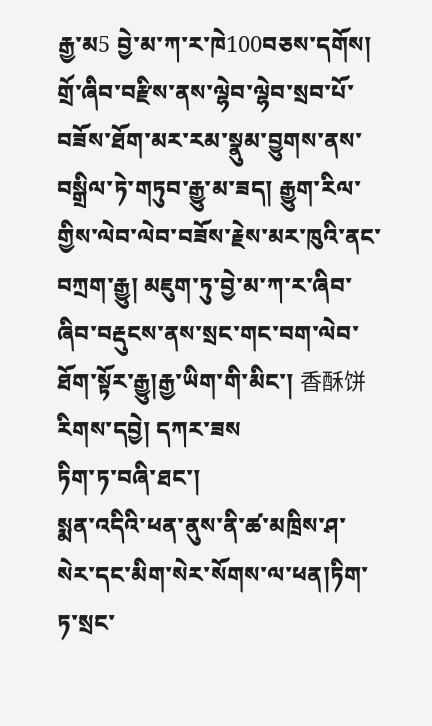རྒྱ་མ5 བྱེ་མ་ཀ་ར་ཁེ100བཅས་དགོས། གྲོ་ཞིབ་བརྫིས་ནས་ལྷེབ་ལྷེབ་སྲབ་པོ་བཟོས་ཐོག་མར་རམ་སྣུམ་བྱུགས་ནས་བསྒྲིལ་ཏེ་གཏུབ་རྒྱུ་མ་ཟད། རྒྱུག་རིལ་གྱིས་ལེབ་ལེབ་བཟོས་རྗེས་མར་ཁུའི་ནང་བཀྲག་རྒྱུ། མཇུག་ཏུ་བྱེ་མ་ཀ་ར་ཞིབ་ཞིབ་བརྡུངས་ནས་སྲང་གང་བག་ལེབ་ཐོག་སྟོར་རྒྱུ།རྒྱ་ཡིག་གི་མིང་། 香酥饼 རིགས་དབྱེ། དཀར་ཟས
ཏིག་ཏ་བཞི་ཐང་།
སྨན་འདིའི་ཕན་ནུས་ནི་ཚ་མཁྲིས་ཤ་སེར་དང་མིག་སེར་སོགས་ལ་ཕན།ཏིག་ཏ་སྲང་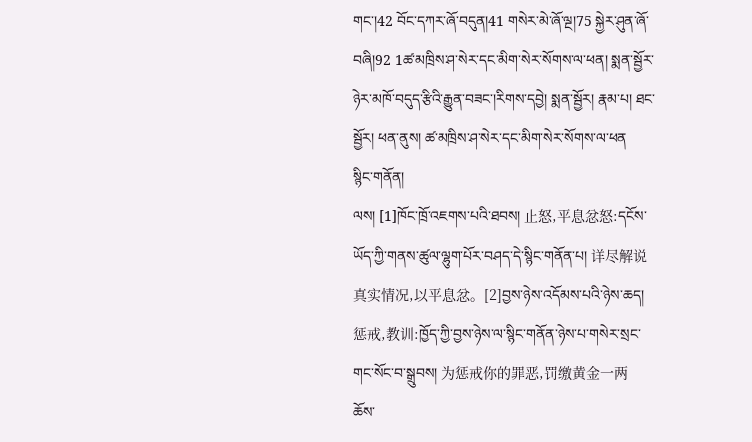གང་།42 བོང་དཀར་ཞོ་བདུན།41 གསེར་མེ་ཞོ་ལྔ།75 སྐྱེར་ཤུན་ཞོ་བཞི།92 1ཚ་མཁྲིས་ཤ་སེར་དང་མིག་སེར་སོགས་ལ་ཕན། སྨན་སྦྱོར་ཉེར་མཁོ་བདུད་རྩིའི་རྒྱུན་བཟང་།རིགས་དབྱེ། སྨན་སྦྱོར། རྣམ་པ། ཐང་སྦྱོར། ཕན་ནུས། ཚ་མཁྲིས་ཤ་སེར་དང་མིག་སེར་སོགས་ལ་ཕན
སྙིང་གནོན།
ལས། [1]ཁོང་ཁྲོ་འཇགས་པའི་ཐབས། 止怒,平息忿怒:དངོས་ཡོད་ཀྱི་གནས་ཚུལ་ལྷུག་པོར་བཤད་དེ་སྙིང་གནོན་པ། 详尽解说真实情况,以平息忿。[2]བྱས་ཉེས་འདོམས་པའི་ཉེས་ཆད། 惩戒,教训:ཁྱོད་ཀྱི་བྱས་ཉེས་ལ་སྙིང་གནོན་ཉེས་པ་གསེར་སྲང་གང་སོང་བ་སྒྲུབས། 为惩戒你的罪恶,罚缴黄金一两
ཆོས་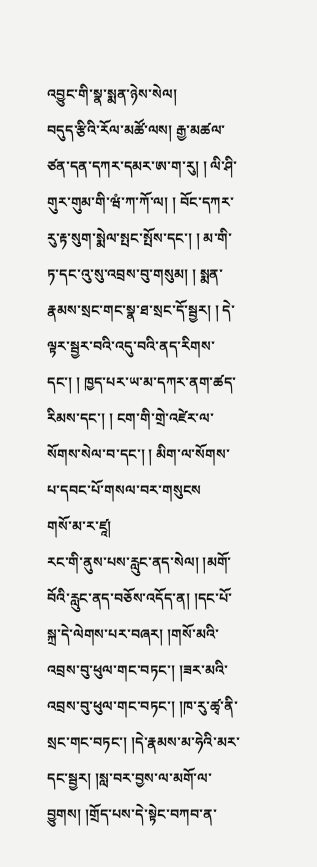འབྱུང་གི་སྣ་སྨན་ཉེས་སེལ།
བདུད་རྩིའི་རོལ་མཚོ་ལས། རྒྱ་མཚལ་ཙན་དན་དཀར་དམར་ཨ་ག་རུ། ། ལི་ཤི་གུར་གུམ་གི་ཝཾ་ཀ་ཀོ་ལ། ། བོང་དཀར་རུ་རྟ་སུག་སྨེལ་སྤང་སྤོས་དང་། ། མ་གི་ཏ་དང་འུ་སུ་འབྲས་བུ་གསུམ། ། སྨན་རྣམས་སྲང་གང་སྣ་ཐ་སྲང་དོ་སྦྱར། ། དེ་ལྟར་སྦྱར་བའི་འདུ་བའི་ནད་རིགས་དང་། ། ཁྱད་པར་ཡ་མ་དཀར་ནག་ཚད་རིམས་དང་། ། ངག་གི་གྲེ་འཛེར་ལ་སོགས་སེལ་བ་དང་། ། མིག་ལ་སོགས་པ་དབང་པོ་གསལ་བར་གསུངས
གསོ་མ་ར་ཛཱ།
རང་གི་ནུས་པས་རླུང་ནད་སེལ། །མགོ་བོའི་རླུང་ནད་བཅོས་འདོད་ན། །དང་པོ་སྐྲ་དེ་ལེགས་པར་བཞར། །གསོ་མའི་འབྲས་བུ་ཕུལ་གང་བཏང་། །ཟར་མའི་འབྲས་བུ་ཕུལ་གང་བཏང་། །ཁ་རུ་ཚྭ་ནི་སྲང་གང་བཏང་། །དེ་རྣམས་མ་ཧེའི་མར་དང་སྦྱར། །སླ་བར་བྱས་ལ་མགོ་ལ་བྱུགས། །གྲོད་པས་དེ་སྟེང་བཀབ་ན་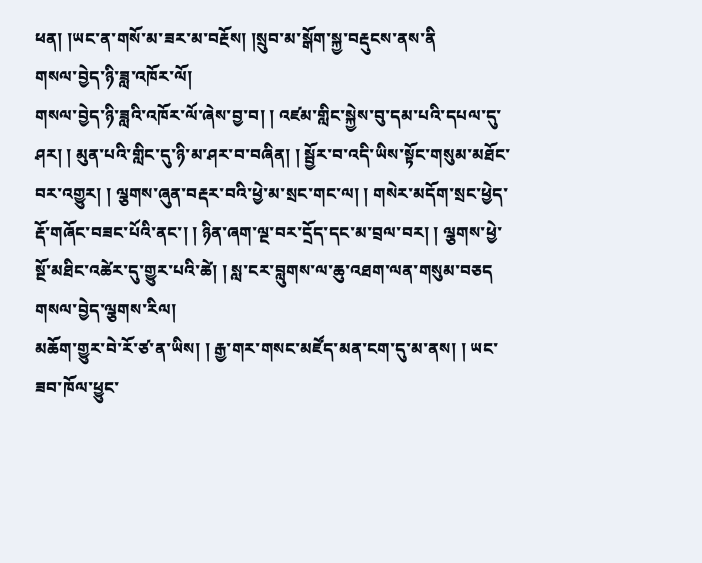ཕན། །ཡང་ན་གསོ་མ་ཟར་མ་བརྔོས། །སྲུབ་མ་སྒོག་སྐྱ་བརྡུངས་ནས་ནི
གསལ་བྱེད་ཉི་ཟླ་འཁོར་ལོ།
གསལ་བྱེད་ཉི་ཟླའི་འཁོར་ལོ་ཞེས་བྱ་བ། ། འཛམ་གླིང་སྐྱེས་བུ་དམ་པའི་དཔལ་དུ་ཤར། ། མུན་པའི་གླིང་དུ་ཉི་མ་ཤར་བ་བཞིན། ། སྦྱོར་བ་འདི་ཡིས་སྟོང་གསུམ་མཐོང་བར་འགྱུར། ། ལྕགས་ཞུན་བརྡར་བའི་ཕྱེ་མ་སྲང་གང་ལ། ། གསེར་མདོག་སྲང་ཕྱེད་རྡོ་གཞོང་བཟང་པོའི་ནང་། ། ཉིན་ཞག་ལྔ་བར་དྲོད་དང་མ་བྲལ་བར། ། ལྕགས་ཕྱེ་སྔོ་མཐིང་འཚེར་དུ་གྱུར་པའི་ཚེ། ། སླ་ངར་བླུགས་ལ་ཆུ་འཐག་ལན་གསུམ་བཅད
གསལ་བྱེད་ལྕགས་རིལ།
མཆོག་གྱུར་བེ་རོ་ཙ་ན་ཡིས། ། རྒྱ་གར་གསང་མཛོད་མན་ངག་དུ་མ་ནས། ། ཡང་ཟབ་ཁོལ་ཕྱུང་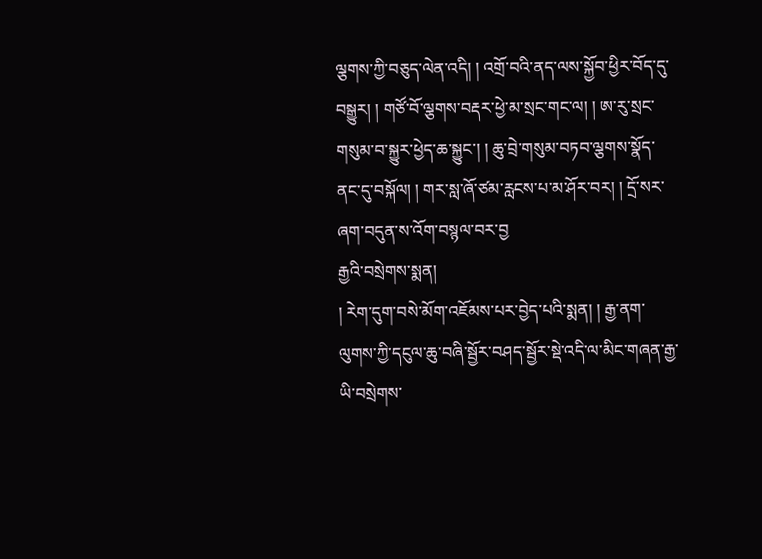ལྕགས་ཀྱི་བཅུད་ལེན་འདི། ། འགྲོ་བའི་ནད་ལས་སྐྱོབ་ཕྱིར་བོད་དུ་བསྒྱུར། ། གཙོ་བོ་ལྕགས་བརྡར་ཕྱེ་མ་སྲང་གང་ལ། ། ཨ་རུ་སྲང་གསུམ་བ་སྐྱུར་ཕྱེད་ཆ་སྐྱུང་། ། ཆུ་བྲེ་གསུམ་བཏབ་ལྕགས་སྣོད་ནང་དུ་བསྐོལ། ། གར་སླ་ཞོ་ཙམ་རླངས་པ་མ་ཤོར་བར། ། དྲོ་སར་ཞག་བདུན་ས་འོག་བསྙལ་བར་བྱ
རྒྱའི་བསྲེགས་སྨན།
། རེག་དུག་བསེ་མོག་འཇོམས་པར་བྱེད་པའི་སྨན། ། རྒྱ་ནག་ལུགས་ཀྱི་དངུལ་ཆུ་བཞི་སྦྱོར་བཤད་སྦྱོར་སྡེ་འདི་ལ་མིང་གཞན་རྒྱ་ཡི་བསྲེགས་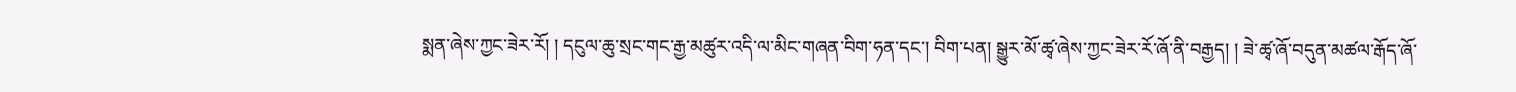སྨན་ཞེས་ཀྱང་ཟེར་རོ། ། དངུལ་ཆུ་སྲང་གང་རྒྱ་མཚུར་འདི་ལ་མིང་གཞན་བིག་ཧན་དང་། བིག་པན། སྒྱུར་མོ་ཚྭ་ཞེས་ཀྱང་ཟེར་རོ་ཞོ་ནི་བརྒྱད། ། ཟེ་ཚྭ་ཞོ་བདུན་མཚལ་རྒོད་ཞོ་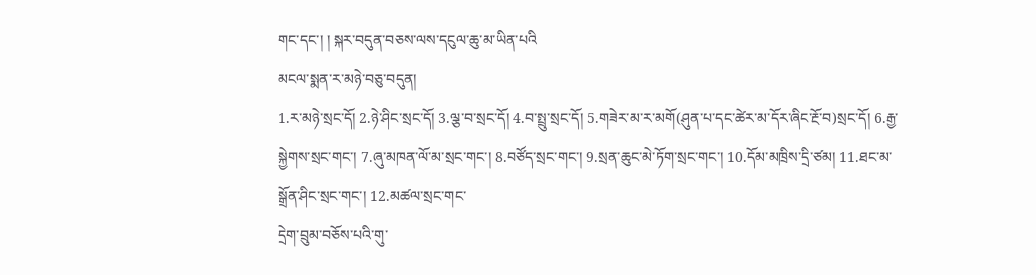གང་དང་། ། སྐར་བདུན་བཅས་ལས་དངུལ་ཆུ་མ་ཡིན་པའི
མངལ་སྨན་ར་མཉེ་བཅུ་བདུན།
1.ར་མཉེ་སྲང་དོ། 2.ཉེ་ཤིང་སྲང་དོ། 3.ལྕ་བ་སྲང་དོ། 4.བ་སྤྲུ་སྲང་དོ། 5.གཟེར་མ་ར་མགོ(ཤུན་པ་དང་ཚེར་མ་དོར་ཞིང་རྔོ་བ)སྲང་དོ། 6.རྒྱ་སྐྱེགས་སྲང་གང་། 7.ཞུ་མཁན་ལོ་མ་སྲང་གང་། 8.བཙོད་སྲང་གང་། 9.སྲན་ཆུང་མེ་ཏོག་སྲང་གང་། 10.དོམ་མཁྲིས་དྲི་ཙམ། 11.ཐང་མ་སྒྲོན་ཤིང་སྲང་གང་། 12.མཚལ་སྲང་གང་
དྲེག་བྲུམ་བཅོས་པའི་གུ་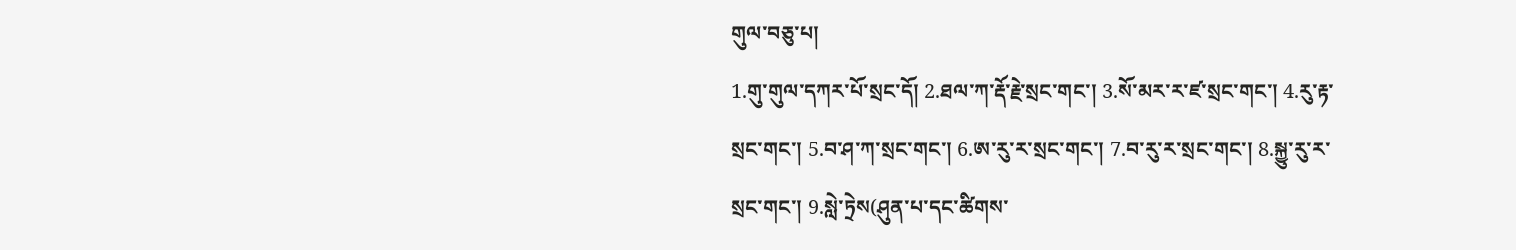གུལ་བཅུ་པ།
1.གུ་གུལ་དཀར་པོ་སྲང་དོ། 2.ཐལ་ཀ་རྡོ་རྗེ་སྲང་གང་། 3.སོ་མར་ར་ཛ་སྲང་གང་། 4.རུ་རྟ་སྲང་གང་། 5.བ་ཤ་ཀ་སྲང་གང་། 6.ཨ་རུ་ར་སྲང་གང་། 7.བ་རུ་ར་སྲང་གང་། 8.སྐྱུ་རུ་ར་སྲང་གང་། 9.སླེ་ཏྲེས(ཤུན་པ་དང་ཚིགས་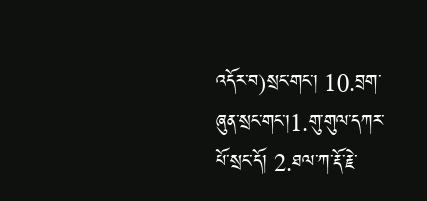འདོར་བ)སྲང་གང་། 10.བྲག་ཞུན་སྲང་གང་།1.གུ་གུལ་དཀར་པོ་སྲང་དོ། 2.ཐལ་ཀ་རྡོ་རྗེ་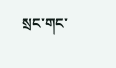སྲང་གང་